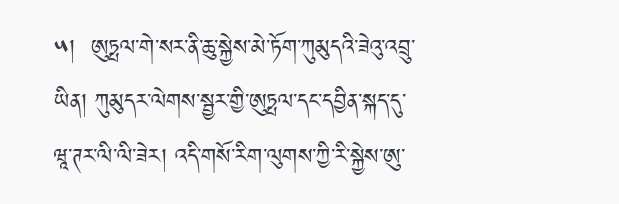༥།  ཨུཏྤལ་གེ་སར་ནི་ཆུ་སྐྱེས་མེ་ཏོག་ཀུམུདའི་ཟེའུ་འབྲུ་ཡིན། ཀུམུདར་ལེགས་སྦྱར་གྱི་ཨུཏྤལ་དང་དབྱིན་སྐད་དུ་ཝཱ་ཊར་ལི་ལི་ཟེར། འདི་གསོ་རིག་ལུགས་ཀྱི་རི་སྐྱེས་ཨུ་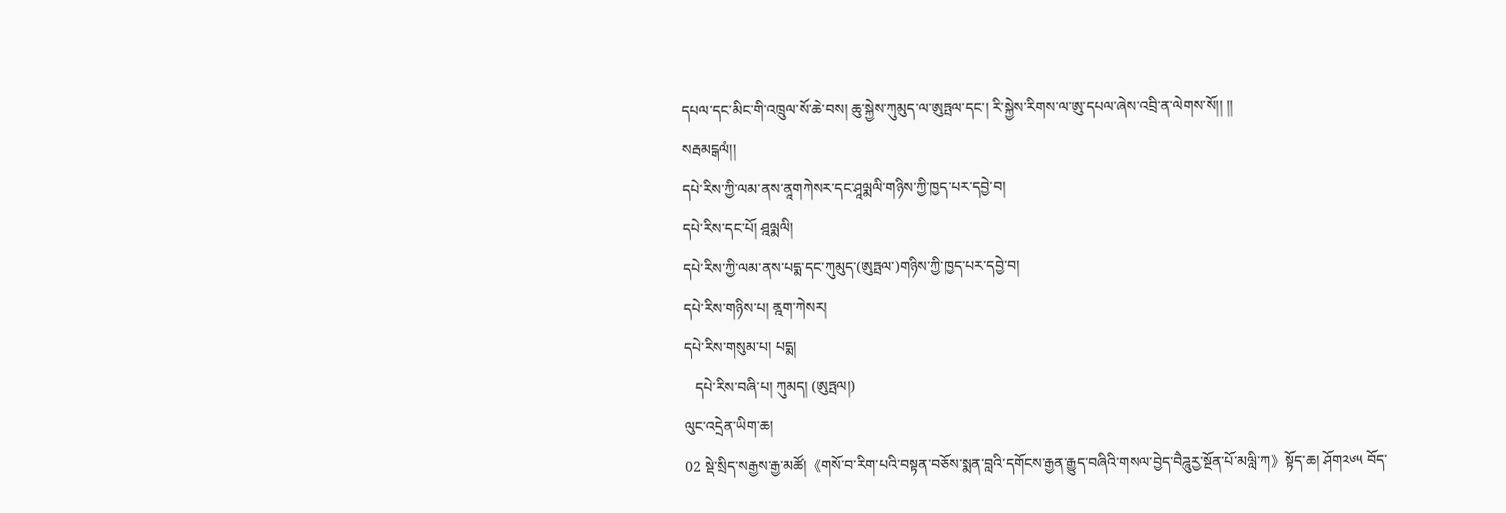དཔལ་དང་མིང་གི་འཁྲུལ་སོ་ཆེ་བས། ཆུ་སྐྱེས་ཀུམུད་ལ་ཨུཏྤལ་དང་། རི་སྐྱེས་རིགས་ལ་ཨུ་དཔལ་ཞེས་འབྲི་ན་ལེགས་སོ།། །།
སརྦམངྒལཾ།།
དཔེ་རིས་ཀྱི་ལམ་ནས་ནཱགཀེསར་དང་ཤཱལྨལི་གཉིས་ཀྱི་ཁྱད་པར་དབྱེ་བ།
དཔེ་རིས་དང་པོ། ཤྰལྨལི།
དཔེ་རིས་ཀྱི་ལམ་ནས་པདྨ་དང་ཀུམུད་(ཨུཏྤལ་)གཉིས་ཀྱི་ཁྱད་པར་དབྱེ་བ།
དཔེ་རིས་གཉིས་པ། ནྰག་ཀེསར།
དཔེ་རིས་གསུམ་པ། པདྨ།
   དཔེ་རིས་བཞི་པ། ཀུམད། (ཨུཏྤལ།)
ལུང་འདྲེན་ཡིག་ཆ།
02 སྡེ་སྲིད་སརྒྱས་རྒྱ་མཚོ།《གསོ་བ་རིག་པའི་བསྟན་བཅོས་སྨན་བླའི་དགོངས་རྒྱན་རྒྱུད་བཞིའི་གསལ་བྱེད་བཻཌཱུརྱ་སྔོན་པོ་མལླི་ཀ》སྟོད་ཆ། ཤོག༢༦༥ བོད་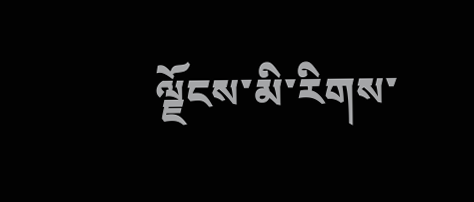ལྗོངས་མི་རིགས་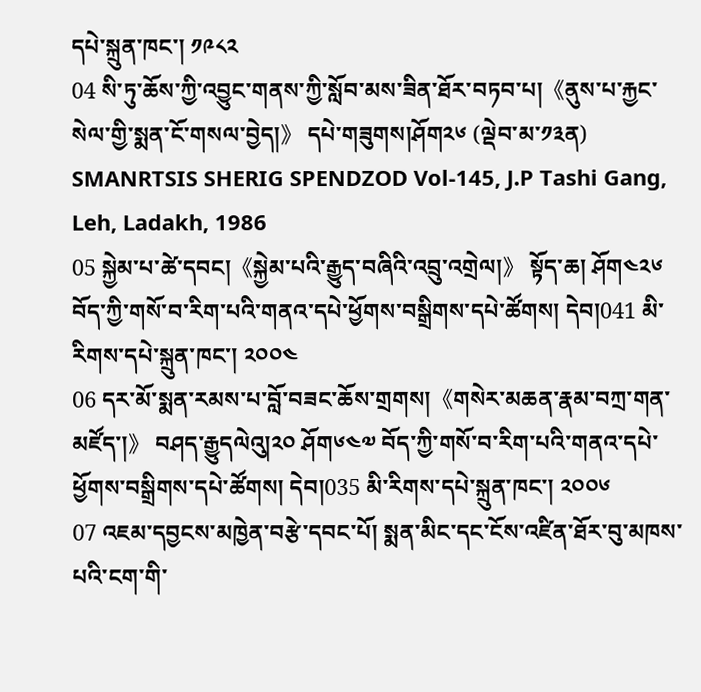དཔེ་སྐྲུན་ཁང་། ༡༩༨༢
04 སི་ཏུ་ཆོས་ཀྱི་འབྱུང་གནས་ཀྱི་སློབ་མས་ཟིན་ཐོར་བཏབ་པ།《ནུས་པ་རྐྱང་སེལ་གྱི་སྨན་ངོ་གསལ་བྱེད།》 དཔེ་གཟུགས།ཤོག༢༦ (ལྡེབ་མ་༡༣ན) SMANRTSIS SHERIG SPENDZOD Vol-145, J.P Tashi Gang, Leh, Ladakh, 1986
05 སྐྱེམ་པ་ཚེ་དབང།《སྐྱེམ་པའི་རྒྱུད་བཞིའི་འབྲུ་འགྲེལ།》 སྟོད་ཆ། ཤོག༤༢༦ བོད་ཀྱི་གསོ་བ་རིག་པའི་གནའ་དཔེ་ཕྱོགས་བསྒྲིགས་དཔེ་ཚོགས། དེབ།041 མི་རིགས་དཔེ་སྐྲུན་ཁང་། ༢༠༠༤
06 དར་མོ་སྨན་རམས་པ་བློ་བཟང་ཆོས་གྲགས།《གསེར་མཆན་རྣམ་བཀྲ་གན་མཛོད་།》 བཤད་རྒྱུདལེའུ།༢༠ ཤོག༦༤༧ བོད་ཀྱི་གསོ་བ་རིག་པའི་གནའ་དཔེ་ཕྱོགས་བསྒྲིགས་དཔེ་ཚོགས། དེབ།035 མི་རིགས་དཔེ་སྐྲུན་ཁང་། ༢༠༠༦
07 འཇམ་དབྱངས་མཁྱེན་བརྩེ་དབང་པོ། སྨན་མིང་དང་ངོས་འཛིན་ཐོར་བུ་མཁས་པའི་ངག་གི་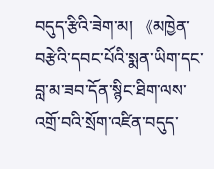བདུད་རྩིའི་ཟེག་མ། 《མཁྱེན་བརྩེའི་དབང་པོའི་སྨན་ཡིག་དང་བླ་མ་ཟབ་དོན་སྙིང་ཐིག་ལས་འགྲོ་བའི་སྲོག་འཛིན་བདུད་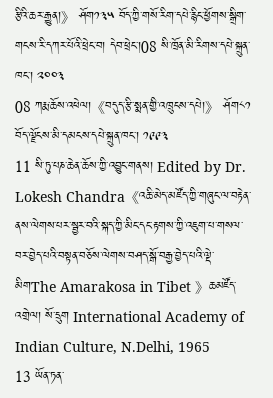རྩིའི་ཆར་རྒྱུན།》 ཤོག༡༣༥ བོད་ཀྱི་གསོ་རིག་དཔེ་རྙིང་ཕྱོགས་སྒྲིག་གངས་རི་དཀར་པོའི་ཕྲེང་བ། དེབ་ཕྲེང་།08 སི་ཁྲོན་མི་རིགས་དཔེ་སྐྲུན་ཁང་། ༢༠༠༣
08 ཀརྨ་ཆོས་འཕེལ།《བདུད་རྩི་སྨན་གྱི་འཁྲུངས་དཔེ།》 ཤོག༨༡ བོད་ལྗོངས་མི་དམངས་དཔེ་སྐྲུན་ཁང་། ༡༩༩༣
11 སི་ཏུ་པཎ་ཆེན་ཆོས་ཀྱི་འབྱུང་གནས། Edited by Dr. Lokesh Chandra《འཆི་མེད་མཛོད་ཀྱི་གཞུང་ལ་བརྟེན་ནས་ལེགས་པར་སྦྱར་བའི་སྐད་ཀྱི་མིང་དང་རྟགས་ཀྱི་འཇུག་པ་གསལ་བར་བྱེད་པའི་བསྟན་བཅོས་ལེགས་བཤད་སྒོ་བརྒྱ་བྱེད་པའི་ལྡེ་མིགThe Amarakosa in Tibet 》ཆམཛོད་འགྲེལ། སོ་དྲུག International Academy of Indian Culture, N.Delhi, 1965
13 ཡོན་ཏན་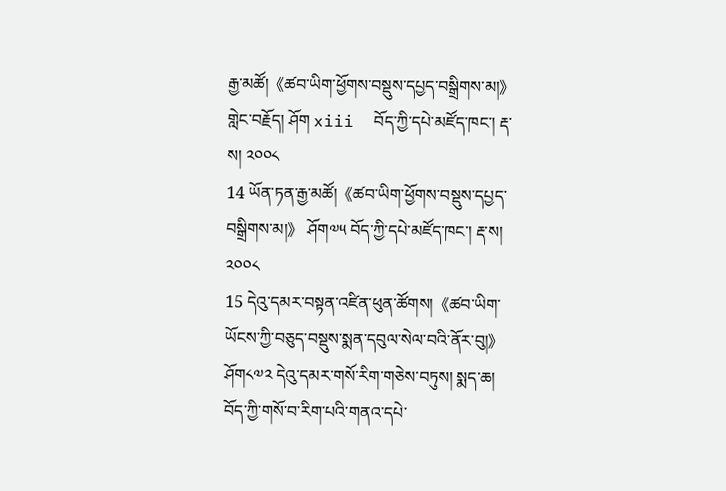རྒྱ་མཚོ།《ཚབ་ཡིག་ཕྱོགས་བསྡུས་དཔྱད་བསྒྲིགས་མ།》གླེང་བརྗོད། ཤོག xiii  བོད་ཀྱི་དཔེ་མཛོད་ཁང་། རྡ་ས། ༢༠༠༨
14 ཡོན་ཏན་རྒྱ་མཚོ།《ཚབ་ཡིག་ཕྱོགས་བསྡུས་དཔྱད་བསྒྲིགས་མ།》 ཤོག༧༥ བོད་ཀྱི་དཔེ་མཛོད་ཁང་། རྡ་ས། ༢༠༠༨
15 དེའུ་དམར་བསྟན་འཛིན་ཕུན་ཚོགས།《ཚབ་ཡིག་ཡོངས་ཀྱི་བཅུད་བསྡུས་སྨན་དབུལ་སེལ་བའི་ནོར་བུ།》 ཤོག༨༧༢ དེའུ་དམར་གསོ་རིག་གཅེས་བཏུས། སྨད་ཆ། བོད་ཀྱི་གསོ་བ་རིག་པའི་གནའ་དཔེ་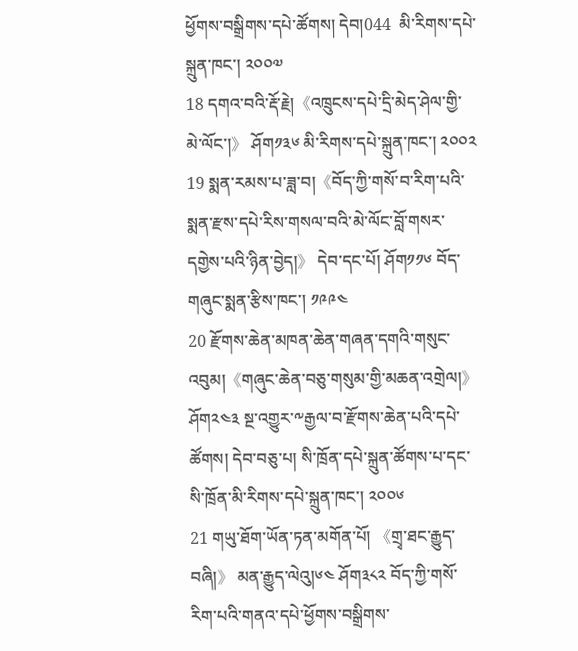ཕྱོགས་བསྒྲིགས་དཔེ་ཚོགས། དེབ།044  མི་རིགས་དཔེ་སྐྲུན་ཁང་། ༢༠༠༧
18 དགའ་བའི་རྡོ་རྗེ།《འཁྲུངས་དཔེ་དྲི་མེད་ཤེལ་གྱི་མེ་ལོང་།》 ཤོག༡༣༦ མི་རིགས་དཔེ་སྐྲུན་ཁང་། ༢༠༠༢
19 སྨན་རམས་པ་ཟླ་བ།《བོད་ཀྱི་གསོ་བ་རིག་པའི་སྨན་རྫས་དཔེ་རིས་གསལ་བའི་མེ་ལོང་བློ་གསར་དགྱེས་པའི་ཉིན་བྱེད།》 དེབ་དང་པོ། ཤོག༡༡༦ བོད་གཞུང་སྨན་རྩིས་ཁང་། ༡༩༩༤
20 རྫོགས་ཆེན་མཁན་ཆེན་གཞན་དགའི་གསུང་འབུམ།《གཞུང་ཆེན་བཅུ་གསུམ་གྱི་མཆན་འགྲེལ།》 ཤོག༢༤༣ སྔ་འགྱུར་༸རྒྱལ་བ་རྫོགས་ཆེན་པའི་དཔེ་ཚོགས། དེབ་བཅུ་པ། སི་ཁྲོན་དཔེ་སྐྲུན་ཚོགས་པ་དང་སི་ཁྲོན་མི་རིགས་དཔེ་སྐྲུན་ཁང་། ༢༠༠༦
21 གཡུ་ཐོག་ཡོན་ཏན་མགོན་པོ། 《གྲྭ་ཐང་རྒྱུད་བཞི།》 མན་རྒྱུད་ལེའུ།༦༤ ཤོག༣༨༢ བོད་ཀྱི་གསོ་རིག་པའི་གནའ་དཔེ་ཕྱོགས་བསྒྲིགས་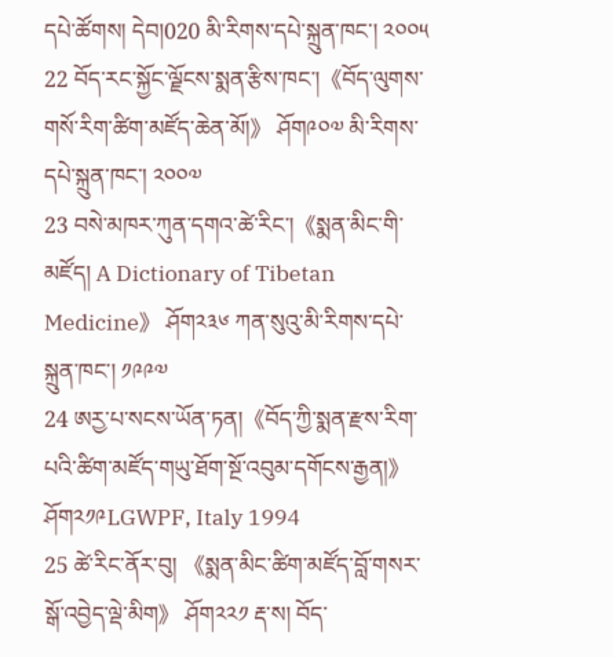དཔེ་ཚོགས། དེབ།020 མི་རིགས་དཔེ་སྐྲུན་ཁང་། ༢༠༠༥
22 བོད་རང་སྐྱོང་ལྗོངས་སྨན་རྩིས་ཁང་།《བོད་ལུགས་གསོ་རིག་ཚིག་མཛོད་ཆེན་མོ།》 ཤོག༩༠༧ མི་རིགས་དཔེ་སྐྲུན་ཁང་། ༢༠༠༧
23 བསེ་མཁར་ཀུན་དགའ་ཚེ་རིང་།《སྨན་མིང་གི་མཛོད། A Dictionary of Tibetan Medicine》 ཤོག༢༣༦ ཀན་སུའུ་མི་རིགས་དཔེ་སྐྲུན་ཁང་། ༡༩༩༧
24 ཨརྱ་པ་སངས་ཡོན་ཏན།《བོད་ཀྱི་སྨན་རྫས་རིག་པའི་ཚིག་མཛོད་གཡུ་ཐོག་སྔོ་འབུམ་དགོངས་རྒྱན།》ཤོག༢༡༩LGWPF, Italy 1994
25 ཚེ་རིང་ནོར་བུ། 《སྨན་མིང་ཚིག་མཛོད་བློ་གསར་སྒོ་འབྱེད་ལྡེ་མིག》 ཤོག༢༢༡ རྡ་ས། བོད་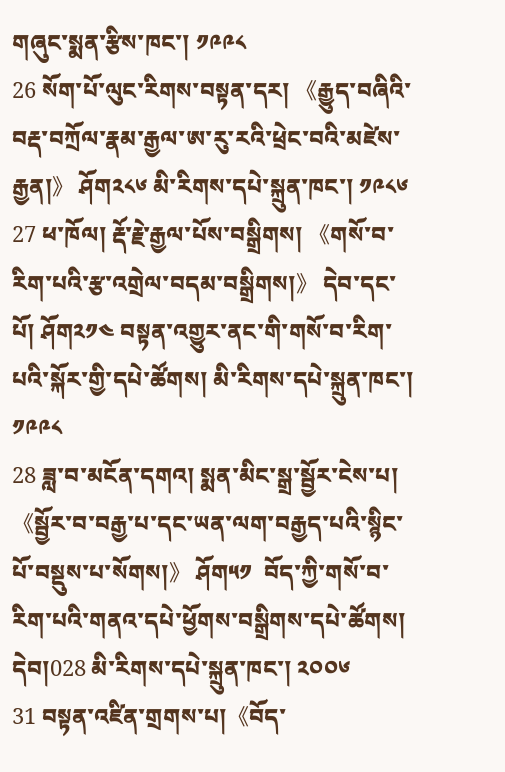གཞུང་སྨན་རྩིས་ཁང་། ༡༩༩༨
26 སོག་པོ་ལུང་རིགས་བསྟན་དར། 《རྒྱུད་བཞིའི་བརྡ་བཀྲོལ་རྣམ་རྒྱལ་ཨ་རུ་རའི་ཕྲེང་བའི་མཛེས་རྒྱན།》 ཤོག༢༨༦ མི་རིགས་དཔེ་སྐྲུན་ཁང་། ༡༩༨༦
27 ཕ་ཁོལ། རྡོ་རྗེ་རྒྱལ་པོས་བསྒྲིགས། 《གསོ་བ་རིག་པའི་རྩ་འགྲེལ་བདམ་བསྒྲིགས།》 དེབ་དང་པོ། ཤོག༢༡༤ བསྟན་འགྱུར་ནང་གི་གསོ་བ་རིག་པའི་སྐོར་གྱི་དཔེ་ཚོགས། མི་རིགས་དཔེ་སྐྲུན་ཁང་། ༡༩༩༨
28 ཟླ་བ་མངོན་དགའ། སྨན་མིང་སྒྲ་སྦྱོར་ངེས་པ། 《སྦྱོར་བ་བརྒྱ་པ་དང་ཡན་ལག་བརྒྱད་པའི་སྙིང་པོ་བསྡུས་པ་སོགས།》 ཤོག༥༡  བོད་ཀྱི་གསོ་བ་རིག་པའི་གནའ་དཔེ་ཕྱོགས་བསྒྲིགས་དཔེ་ཚོགས། དེབ།028 མི་རིགས་དཔེ་སྐྲུན་ཁང་། ༢༠༠༦
31 བསྟན་འཛིན་གྲགས་པ།《བོད་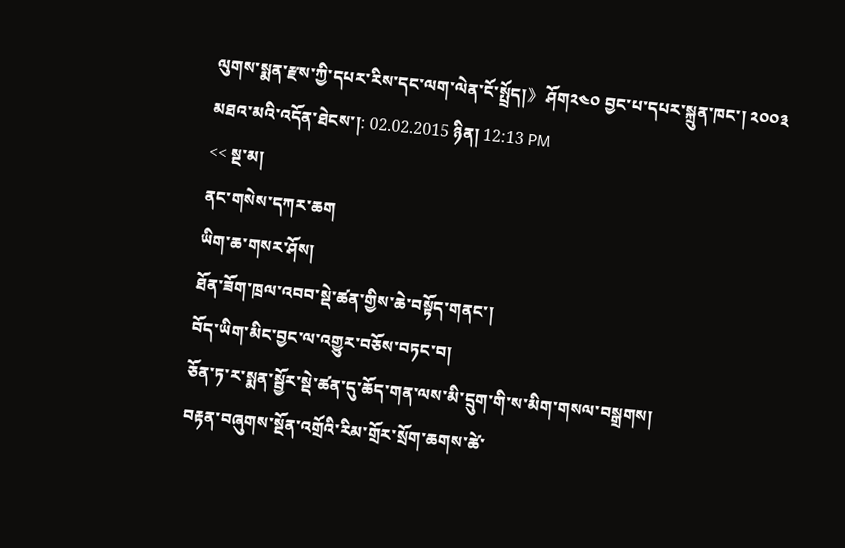ལུགས་སྨན་རྫས་ཀྱི་དཔར་རིས་དང་ལག་ལེན་ངོ་སྤྲོད།》 ཤོག༢༤༠ བྱང་པ་དཔར་སྐྲུན་ཁང་། ༢༠༠༣
མཐའ་མའི་འདོན་ཐེངས་།: 02.02.2015 ཉིན། 12:13 PM
<< སྔ་མ།
ནང་གསེས་དཀར་ཆག
ཡིག་ཆ་གསར་ཤོས།
ཐོན་ཟོག་ཁྲལ་འབབ་སྡེ་ཚན་གྱིས་ཆེ་བསྟོད་གནང་།
བོད་ཡིག་མིང་བྱང་ལ་འགྱུར་བཅོས་བཏང་བ།
ཅོན་ཏ་ར་སྨན་སྦྱོར་སྡེ་ཚན་དུ་ཆོད་གན་ལས་མི་དྲུག་གི་ས་མིག་གསལ་བསྒྲགས།
བརྟན་བཞུགས་སྔོན་འགྲོའི་རིམ་གྲོར་སྲོག་ཆགས་ཚེ་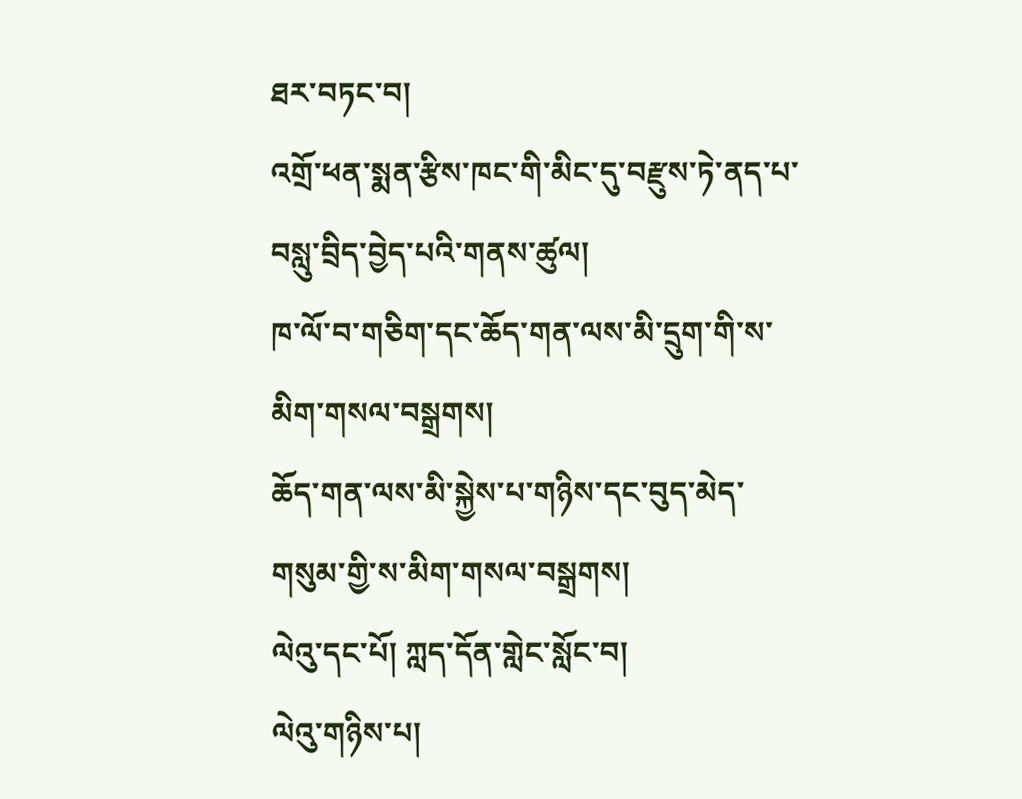ཐར་བཏང་བ།
འགྲོ་ཕན་སྨན་རྩིས་ཁང་གི་མིང་དུ་བརྫུས་ཏེ་ནད་པ་བསླུ་བྲིད་བྱེད་པའི་གནས་ཚུལ།
ཁ་ལོ་བ་གཅིག་དང་ཆོད་གན་ལས་མི་དྲུག་གི་ས་མིག་གསལ་བསྒྲགས།
ཆོད་གན་ལས་མི་སྐྱེས་པ་གཉིས་དང་བུད་མེད་གསུམ་གྱི་ས་མིག་གསལ་བསྒྲགས།
ལེའུ་དང་པོ། ཀླད་དོན་གླེང་སློང་བ།
ལེའུ་གཉིས་པ།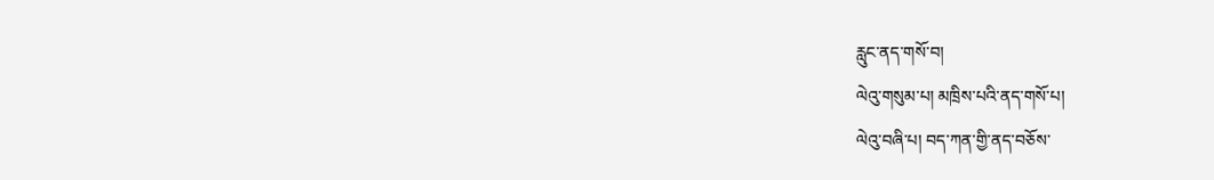རླུང་ནད་གསོ་བ།
ལེའུ་གསུམ་པ། མཁྲིས་པའི་ནད་གསོ་པ།
ལེའུ་བཞི་པ། བད་ཀན་གྱི་ནད་བཅོས་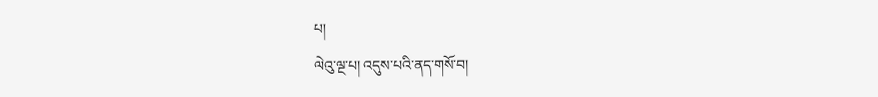པ།
ལེའུ་ལྔ་པ། འདུས་པའི་ནད་གསོ་བ།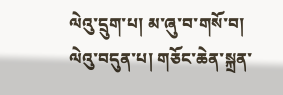ལེའུ་དྲུག་པ། མ་ཞུ་བ་གསོ་བ།
ལེའུ་བདུན་པ། གཅོང་ཆེན་སྐྲན་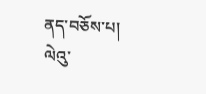ནད་བཅོས་པ།
ལེའུ་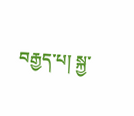བརྒྱད་པ། སྐྱ་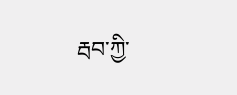རྦབ་ཀྱི་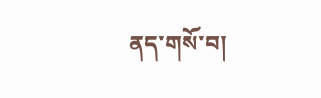ནད་གསོ་བ།